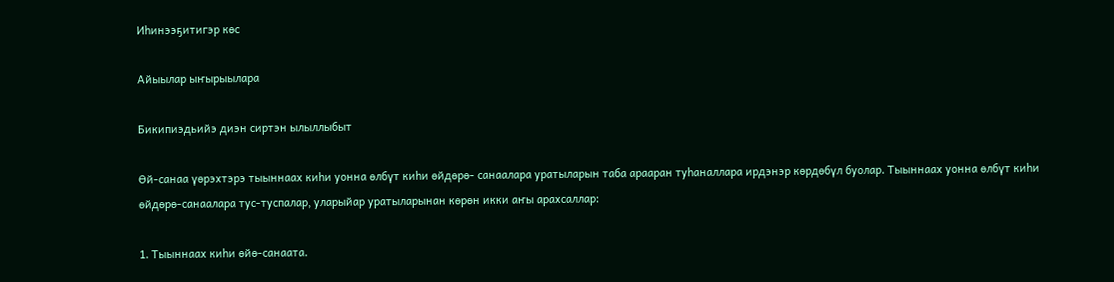Иһинээҕитигэр көс

Айыылар ыҥырыылара

Бикипиэдьийэ диэн сиртэн ылыллыбыт

Өй-санаа үөрэхтэрэ тыыннаах киһи уонна өлбүт киһи өйдөрө- санаалара уратыларын таба арааран туһаналлара ирдэнэр көрдөбүл буолар. Тыыннаах уонна өлбүт киһи өйдөрө-санаалара тус-туспалар, уларыйар уратыларынан көрөн икки аҥы арахсаллар:

1. Тыыннаах киһи өйө-санаата.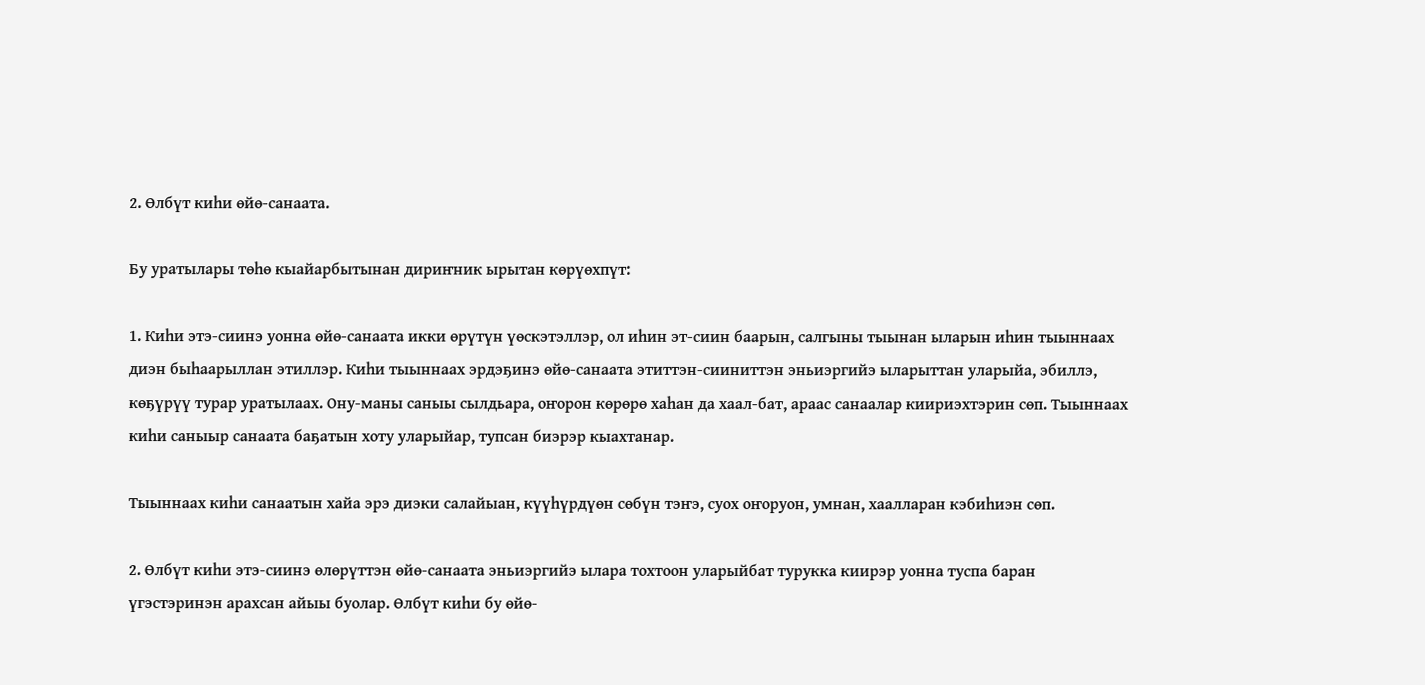2. Өлбүт киһи өйө-санаата.

Бу уратылары төһө кыайарбытынан дириҥник ырытан көрүөхпүт:

1. Киһи этэ-сиинэ уонна өйө-санаата икки өрүтүн үөскэтэллэр, ол иһин эт-сиин баарын, салгыны тыынан ыларын иһин тыыннаах диэн быһаарыллан этиллэр. Киһи тыыннаах эрдэҕинэ өйө-санаата этиттэн-сииниттэн эньиэргийэ ыларыттан уларыйа, эбиллэ, көҕүрүү турар уратылаах. Ону-маны саныы сылдьара, оҥорон көрөрө хаһан да хаал-бат, араас санаалар киириэхтэрин сөп. Тыыннаах киһи саныыр санаата баҕатын хоту уларыйар, тупсан биэрэр кыахтанар.

Тыыннаах киһи санаатын хайа эрэ диэки салайыан, күүһүрдүөн сөбүн тэҥэ, суох оҥоруон, умнан, хаалларан кэбиһиэн сөп.

2. Өлбүт киһи этэ-сиинэ өлөрүттэн өйө-санаата эньиэргийэ ылара тохтоон уларыйбат турукка киирэр уонна туспа баран үгэстэринэн арахсан айыы буолар. Өлбүт киһи бу өйө-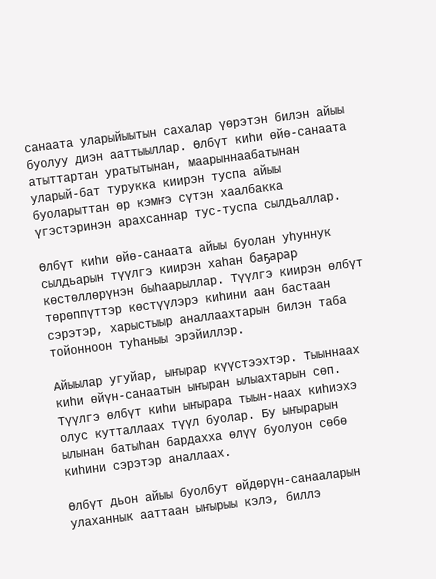санаата уларыйыытын сахалар үөрэтэн билэн айыы буолуу диэн ааттыыллар. Өлбүт киһи өйө-санаата атыттартан уратытынан, маарыннаабатынан уларый-бат турукка киирэн туспа айыы буоларыттан өр кэмҥэ сүтэн хаалбакка үгэстэринэн арахсаннар тус-туспа сылдьаллар.

Өлбүт киһи өйө-санаата айыы буолан уһуннук сылдьарын түүлгэ киирэн хаһан баҕарар көстөллөрүнэн быһаарыллар. Түүлгэ киирэн өлбүт төрөппүттэр көстүүлэрэ киһини аан бастаан сэрэтэр, харыстыыр аналлаахтарын билэн таба тойонноон туһаныы эрэйиллэр.

Айыылар угуйар, ыҥырар күүстээхтэр. Тыыннаах киһи өйүн-санаатын ыҥыран ылыахтарын сөп. Түүлгэ өлбүт киһи ыҥырара тыын-наах киһиэхэ олус кутталлаах түүл буолар. Бу ыҥырарын ылынан батыһан бардахха өлүү буолуон сөбө киһини сэрэтэр аналлаах.

Өлбүт дьон айыы буолбут өйдөрүн-санааларын улаханнык ааттаан ыҥырыы кэлэ, биллэ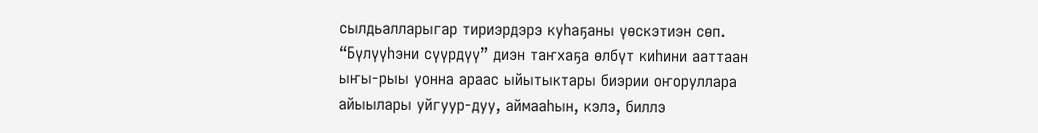сылдьалларыгар тириэрдэрэ куһаҕаны үөскэтиэн сөп. “Бүлүүһэни сүүрдүү” диэн таҥхаҕа өлбүт киһини ааттаан ыҥы-рыы уонна араас ыйытыктары биэрии оҥоруллара айыылары уйгуур-дуу, аймааһын, кэлэ, биллэ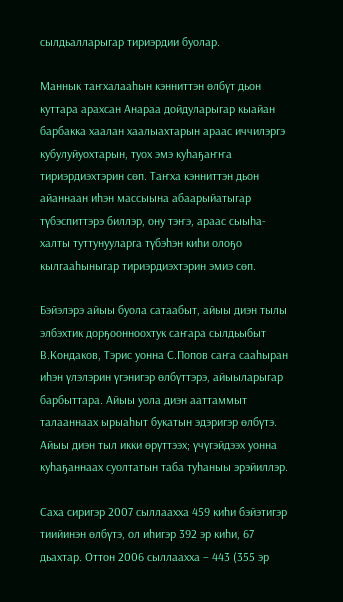сылдьалларыгар тириэрдии буолар.

Маннык таҥхалааһын кэнниттэн өлбүт дьон куттара арахсан Анараа дойдуларыгар кыайан барбакка хаалан хаалыахтарын араас иччилэргэ кубулуйуохтарын, туох эмэ куһаҕаҥҥа тириэрдиэхтэрин сөп. Таҥха кэнниттэн дьон айаннаан иһэн массыына абаарыйатыгар түбэспиттэрэ биллэр, ону тэҥэ, араас сыыһа-халты туттунууларга түбэһэн киһи олоҕо кылгааһыныгар тириэрдиэхтэрин эмиэ сөп.

Бэйэлэрэ айыы буола сатаабыт, айыы диэн тылы элбэхтик дорҕоонноохтук саҥара сылдьыбыт В.Кондаков, Тэрис уонна С.Попов саҥа сааһыран иһэн үлэлэрин үгэнигэр өлбүттэрэ, айыыларыгар барбыттара. Айыы уола диэн ааттаммыт талааннаах ырыаһыт букатын эдэригэр өлбүтэ. Айыы диэн тыл икки өрүттээх; үчүгэйдээх уонна куһаҕаннаах суолтатын таба туһаныы эрэйиллэр.

Саха сиригэр 2007 сыллаахха 459 киһи бэйэтигэр тиийинэн өлбүтэ, ол иһигэр 392 эр киһи, 67 дьахтар. Оттон 2006 сыллаахха – 443 (355 эр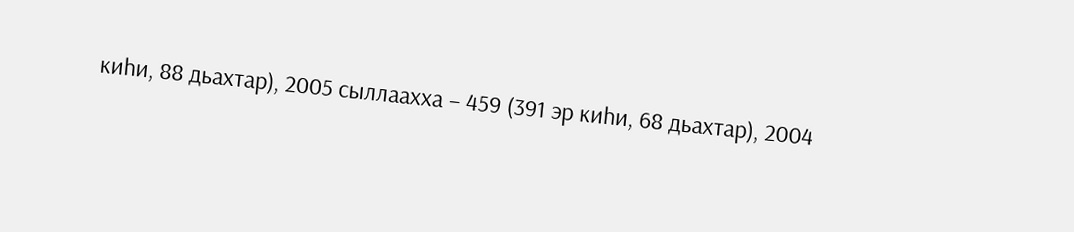киһи, 88 дьахтар), 2005 сыллаахха – 459 (391 эр киһи, 68 дьахтар), 2004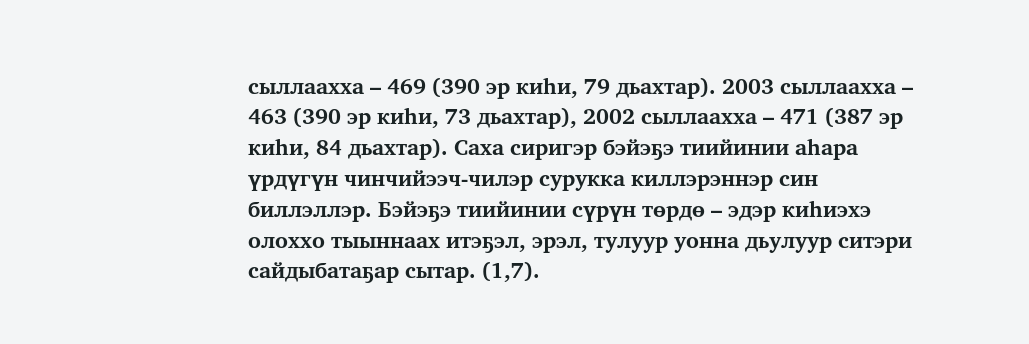сыллаахха – 469 (390 эр киһи, 79 дьахтар). 2003 сыллаахха – 463 (390 эр киһи, 73 дьахтар), 2002 сыллаахха – 471 (387 эр киһи, 84 дьахтар). Саха сиригэр бэйэҕэ тиийинии аһара үрдүгүн чинчийээч-чилэр сурукка киллэрэннэр син биллэллэр. Бэйэҕэ тиийинии сүрүн төрдө – эдэр киһиэхэ олоххо тыыннаах итэҕэл, эрэл, тулуур уонна дьулуур ситэри сайдыбатаҕар сытар. (1,7).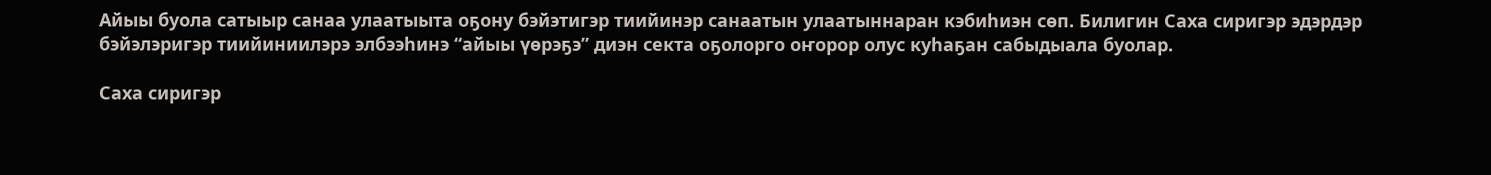Айыы буола сатыыр санаа улаатыыта оҕону бэйэтигэр тиийинэр санаатын улаатыннаран кэбиһиэн сөп. Билигин Саха сиригэр эдэрдэр бэйэлэригэр тиийиниилэрэ элбээһинэ “айыы үөрэҕэ” диэн секта оҕолорго оҥорор олус куһаҕан сабыдыала буолар.

Саха сиригэр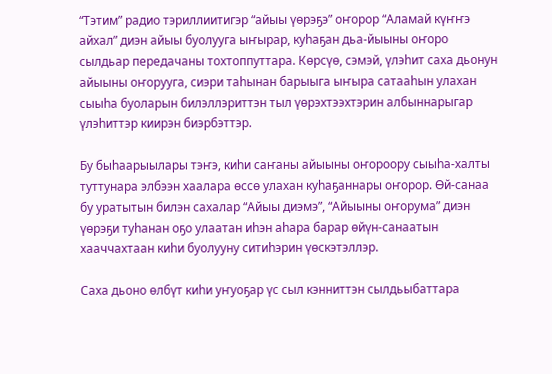“Тэтим” радио тэриллиитигэр “айыы үөрэҕэ” оҥорор “Аламай күҥҥэ айхал” диэн айыы буолууга ыҥырар, куһаҕан дьа-йыыны оҥоро сылдьар передачаны тохтоппуттара. Көрсүө, сэмэй, үлэһит саха дьонун айыыны оҥорууга, сиэри таһынан барыыга ыҥыра сатааһын улахан сыыһа буоларын билэллэриттэн тыл үөрэхтээхтэрин албыннарыгар үлэһиттэр киирэн биэрбэттэр.

Бу быһаарыылары тэҥэ, киһи саҥаны айыыны оҥороору сыыһа-халты туттунара элбээн хаалара өссө улахан куһаҕаннары оҥорор. Өй-санаа бу уратытын билэн сахалар “Айыы диэмэ”, “Айыыны оҥорума” диэн үөрэҕи туһанан оҕо улаатан иһэн аһара барар өйүн-санаатын хааччахтаан киһи буолууну ситиһэрин үөскэтэллэр.

Саха дьоно өлбүт киһи уҥуоҕар үс сыл кэнниттэн сылдьыбаттара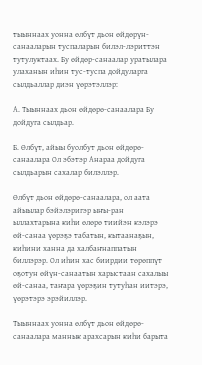тыыннаах уонна өлбүт дьон өйдөрүн-санааларын туспаларын билэл-лэриттэн тутулуктаах. Бу өйдөр-санаалар уратылара улаханын иһин тус-туспа дойдуларга сылдьаллар диэн үөрэтэллэр:

А. Тыыннаах дьон өйдөрө-санаалара Бу дойдуга сылдьар.

Б. Өлбүт, айыы буолбут дьон өйдөрө-санаалара Ол эбэтэр Анараа дойдуга сылдьарын сахалар билэллэр.

Өлбүт дьон өйдөрө-санаалара, ол аата айыылар бэйэлэригэр ыҥы-ран ыллахтарына киһи өлөрө тиийэн кэлэрэ өй-санаа үөрэҕэ табатын, кытаанаҕын, киһини ханна да халбаҥнаппатын биллэрэр. Ол иһин хас биирдии төрөппүт оҕотун өйүн-санаатын харыстаан сахалыы өй-санаа, таҥара үөрэҕин тутуһан иитэрэ, үөрэтэрэ эрэйиллэр.

Тыыннаах уонна өлбүт дьон өйдөрө-санаалара маннык арахсарын киһи барыта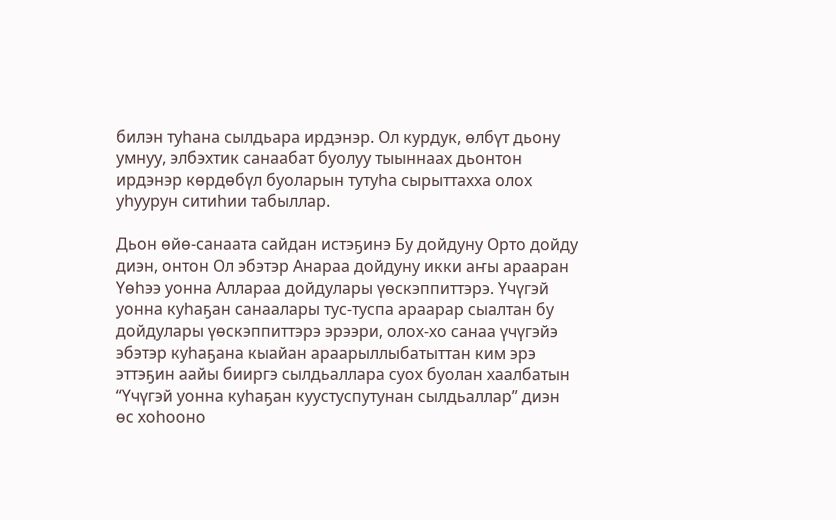билэн туһана сылдьара ирдэнэр. Ол курдук, өлбүт дьону умнуу, элбэхтик санаабат буолуу тыыннаах дьонтон ирдэнэр көрдөбүл буоларын тутуһа сырыттахха олох уһуурун ситиһии табыллар.

Дьон өйө-санаата сайдан истэҕинэ Бу дойдуну Орто дойду диэн, онтон Ол эбэтэр Анараа дойдуну икки аҥы арааран Үөһээ уонна Аллараа дойдулары үөскэппиттэрэ. Үчүгэй уонна куһаҕан санаалары тус-туспа араарар сыалтан бу дойдулары үөскэппиттэрэ эрээри, олох-хо санаа үчүгэйэ эбэтэр куһаҕана кыайан араарыллыбатыттан ким эрэ эттэҕин аайы бииргэ сылдьаллара суох буолан хаалбатын “Үчүгэй уонна куһаҕан куустуспутунан сылдьаллар” диэн өс хоһооно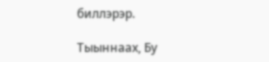биллэрэр.

Тыыннаах, Бу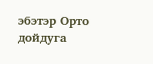эбэтэр Орто дойдуга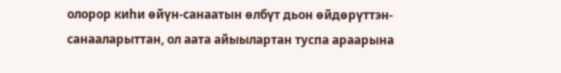олорор киһи өйүн-санаатын өлбүт дьон өйдөрүттэн-санааларыттан, ол аата айыылартан туспа араарына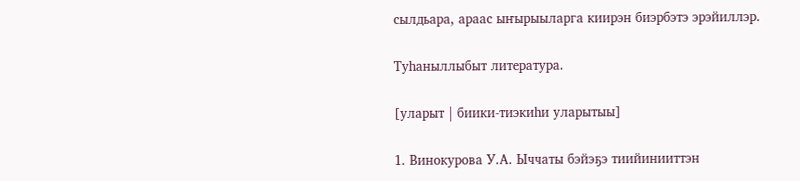сылдьара, араас ыҥырыыларга киирэн биэрбэтэ эрэйиллэр.

Туһаныллыбыт литература.

[уларыт | биики-тиэкиһи уларытыы]

1. Винокурова У.А. Ыччаты бэйэҕэ тиийинииттэн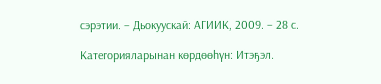сэрэтии. – Дьокуускай: АГИИК, 2009. – 28 с.

Категорияларынан көрдөөһүн: Итэҕэл.